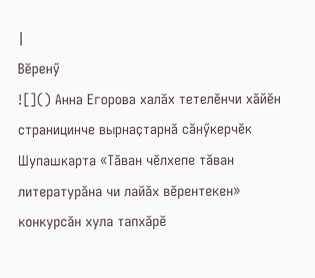|
Вӗренӳ
![]() Анна Егорова халӑх тетелӗнчи хӑйӗн страницинче вырнаҫтарнӑ сӑнӳкерчӗк Шупашкарта «Тӑван чӗлхепе тӑван литературӑна чи лайӑх вӗрентекен» конкурсӑн хула тапхӑрӗ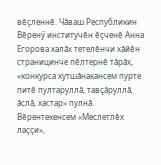вӗҫленнӗ. Чӑваш Республикин Вӗренӳ институчӗн ӗҫченӗ Анна Егорова халӑх тетелӗнчи хӑйӗн страницинче пӗлтернӗ тӑрӑх, «конкурса хутшӑнакансем пурте питӗ пултаруллӑ, тавҫӑруллӑ, ӑслӑ, хастар» пулнӑ. Вӗрентекенсем «Меслетлӗх лаҫҫи»,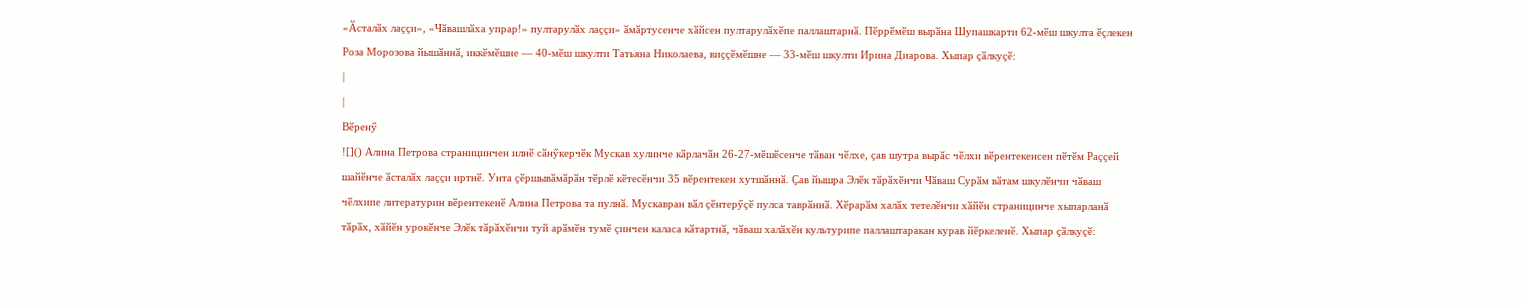«Ӑсталӑх лаҫҫи», «Чӑвашлӑха упрар!» пултарулӑх лаҫҫи» ӑмӑртусенче хӑйсен пултарулӑхӗпе паллаштарнӑ. Пӗррӗмӗш вырӑна Шупашкарти 62-мӗш шкулта ӗҫлекен Роза Морозова йышӑннӑ, иккӗмӗшне — 40-мӗш шкулти Татьяна Николаева, виҫҫӗмӗшне — 33-мӗш шкулти Ирина Диарова. Хыпар ҫӑлкуҫӗ:
|
|
Вӗренӳ
![]() Алина Петрова страницинчен илнӗ сӑнӳкерчӗк Мускав хулинче кӑрлачӑн 26-27-мӗшӗсенче тӑван чӗлхе, ҫав шутра вырӑс чӗлхи вӗрентекенсен пӗтӗм Раҫҫей шайӗнче ӑсталӑх лаҫҫи иртнӗ. Унта ҫӗршывӑмӑрӑн тӗрлӗ кӗтесӗнчи 35 вӗрентекен хутшӑннӑ. Ҫав йышра Элӗк тӑрӑхӗнчи Чӑваш Сурӑм вӑтам шкулӗнчи чӑваш чӗлхипе литературин вӗрентекенӗ Алина Петрова та пулнӑ. Мускавран вӑл ҫӗнтерӳҫӗ пулса таврӑннӑ. Хӗрарӑм халӑх тетелӗнчи хӑйӗн страницинче хыпарланӑ тӑрӑх, хӑйӗн урокӗнче Элӗк тӑрӑхӗнчи туй арӑмӗн тумӗ ҫинчен каласа кӑтартнӑ, чӑваш халӑхӗн культурипе паллаштаракан курав йӗркеленӗ. Хыпар ҫӑлкуҫӗ: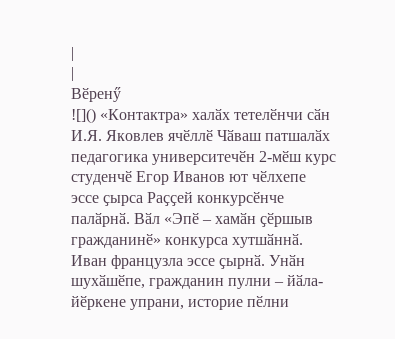|
|
Вӗренӳ
![]() «Контактра» халӑх тетелӗнчи сӑн И.Я. Яковлев ячӗллӗ Чӑваш патшалӑх педагогика университечӗн 2-мӗш курс студенчӗ Егор Иванов ют чӗлхепе эссе ҫырса Раҫҫей конкурсӗнче палӑрнӑ. Вӑл «Эпӗ – хамӑн ҫӗршыв гражданинӗ» конкурса хутшӑннӑ. Иван французла эссе ҫырнӑ. Унӑн шухӑшӗпе, гражданин пулни – йӑла-йӗркене упрани, историе пӗлни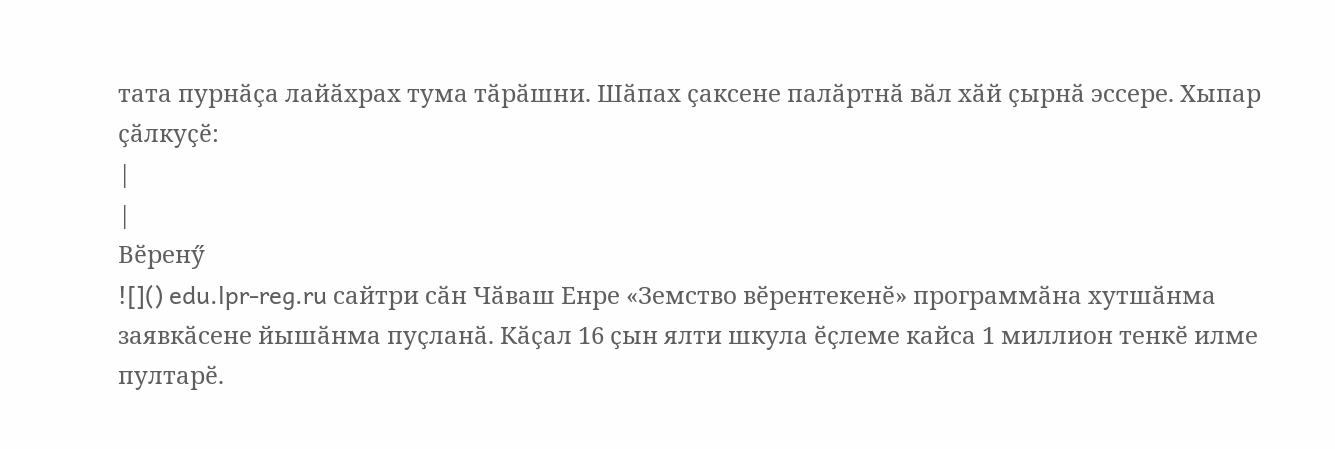тата пурнӑҫа лайӑхрах тума тӑрӑшни. Шӑпах ҫаксене палӑртнӑ вӑл хӑй ҫырнӑ эссере. Хыпар ҫӑлкуҫӗ:
|
|
Вӗренӳ
![]() edu.lpr-reg.ru сайтри сӑн Чӑваш Енре «Земство вӗрентекенӗ» программӑна хутшӑнма заявкӑсене йышӑнма пуҫланӑ. Кӑҫал 16 ҫын ялти шкула ӗҫлеме кайса 1 миллион тенкӗ илме пултарӗ.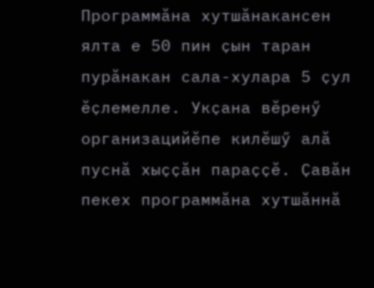Программӑна хутшӑнакансен ялта е 50 пин ҫын таран пурӑнакан сала-хулара 5 ҫул ӗҫлемелле. Укҫана вӗренӳ организацийӗпе килӗшӳ алӑ пуснӑ хыҫҫӑн параҫҫӗ. Ҫавӑн пекех программӑна хутшӑннӑ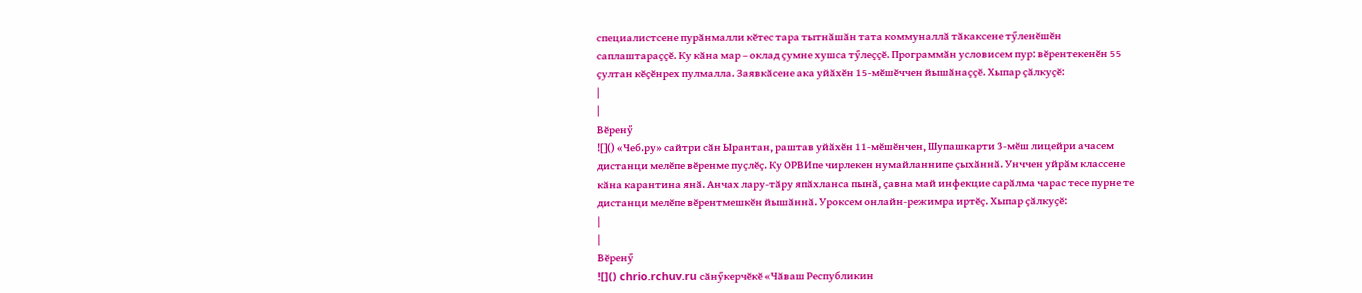специалистсене пурӑнмалли кӗтес тара тытнӑшӑн тата коммуналлӑ тӑкаксене тӳленӗшӗн саплаштараҫҫӗ. Ку кӑна мар – оклад ҫумне хушса тӳлеҫҫӗ. Программӑн условисем пур: вӗрентекенӗн 55 ҫултан кӗҫӗнрех пулмалла. Заявкӑсене ака уйӑхӗн 15-мӗшӗччен йышӑнаҫҫӗ. Хыпар ҫӑлкуҫӗ:
|
|
Вӗренӳ
![]() «Чеб.ру» сайтри сӑн Ырантан, раштав уйӑхӗн 11-мӗшӗнчен, Шупашкарти 3-мӗш лицейри ачасем дистанци мелӗпе вӗренме пуҫлӗҫ. Ку ОРВИпе чирлекен нумайланнипе ҫыхӑннӑ. Унччен уйрӑм классене кӑна карантина янӑ. Анчах лару-тӑру япӑхланса пынӑ, ҫавна май инфекцие сарӑлма чарас тесе пурне те дистанци мелӗпе вӗрентмешкӗн йышӑннӑ. Уроксем онлайн-режимра иртӗҫ. Хыпар ҫӑлкуҫӗ:
|
|
Вӗренӳ
![]() chrio.rchuv.ru сӑнӳкерчӗкӗ «Чӑваш Республикин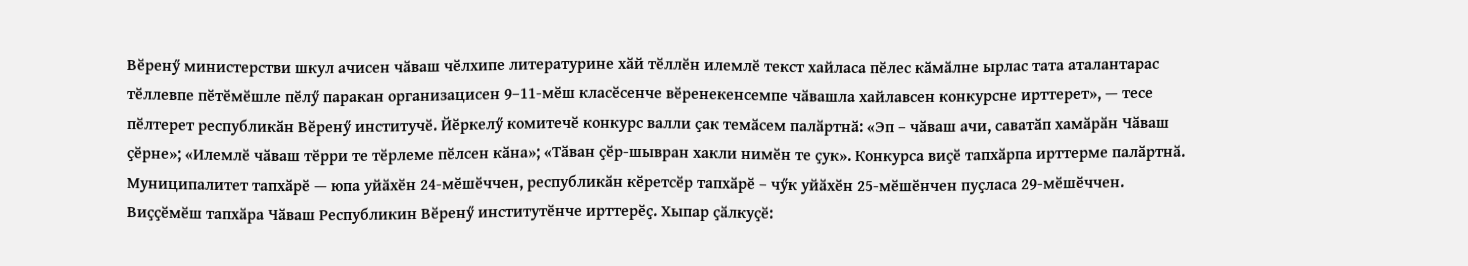Вӗренӳ министерстви шкул ачисен чӑваш чӗлхипе литературине хӑй тӗллӗн илемлӗ текст хайласа пӗлес кӑмӑлне ырлас тата аталантарас тӗллевпе пӗтӗмӗшле пӗлӳ паракан организацисен 9–11-мӗш класӗсенче вӗренекенсемпе чӑвашла хайлавсен конкурсне ирттерет», — тесе пӗлтерет республикӑн Вӗренӳ институчӗ. Йӗркелӳ комитечӗ конкурс валли ҫак темӑсем палӑртнӑ: «Эп – чӑваш ачи, саватӑп хамӑрӑн Чӑваш ҫӗрне»; «Илемлӗ чӑваш тӗрри те тӗрлеме пӗлсен кӑна»; «Тӑван ҫӗр-шывран хакли нимӗн те ҫук». Конкурса виҫӗ тапхӑрпа ирттерме палӑртнӑ. Муниципалитет тапхӑрӗ — юпа уйӑхӗн 24-мӗшӗччен, республикӑн кӗретсӗр тапхӑрӗ – чӳк уйӑхӗн 25-мӗшӗнчен пуҫласа 29-мӗшӗччен. Виҫҫӗмӗш тапхӑра Чӑваш Республикин Вӗренӳ институтӗнче ирттерӗҫ. Хыпар ҫӑлкуҫӗ: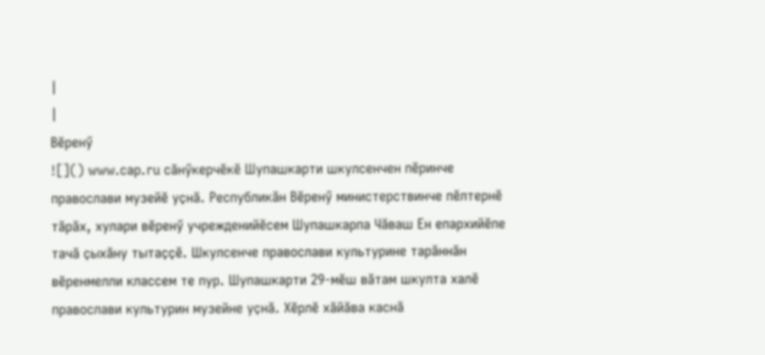|
|
Вӗренӳ
![]() www.cap.ru сӑнӳкерчӗкӗ Шупашкарти шкулсенчен пӗринче православи музейӗ уҫнӑ. Республикӑн Вӗренӳ министерствинче пӗлтернӗ тӑрӑх, хулари вӗренӳ учрежденийӗсем Шупашкарпа Чӑваш Ен епархийӗпе тачӑ ҫыхӑну тытаҫҫӗ. Шкулсенче православи культурине тарӑннӑн вӗренмелли классем те пур. Шупашкарти 29-мӗш вӑтам шкулта халӗ православи культурин музейне уҫнӑ. Хӗрлӗ хӑйӑва каснӑ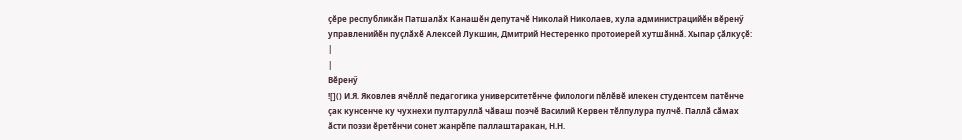ҫӗре республикӑн Патшалӑх Канашӗн депутачӗ Николай Николаев, хула администрацийӗн вӗренӳ управленийӗн пуҫлӑхӗ Алексей Лукшин, Дмитрий Нестеренко протоиерей хутшӑннӑ. Хыпар ҫӑлкуҫӗ:
|
|
Вӗренӳ
![]() И.Я. Яковлев ячӗллӗ педагогика университетӗнче филологи пӗлӗвӗ илекен студентсем патӗнче ҫак кунсенче ку чухнехи пултаруллӑ чӑваш поэчӗ Василий Кервен тӗлпулура пулчӗ. Паллӑ сӑмах ӑсти поэзи ӗретӗнчи сонет жанрӗпе паллаштаракан, Н.Н.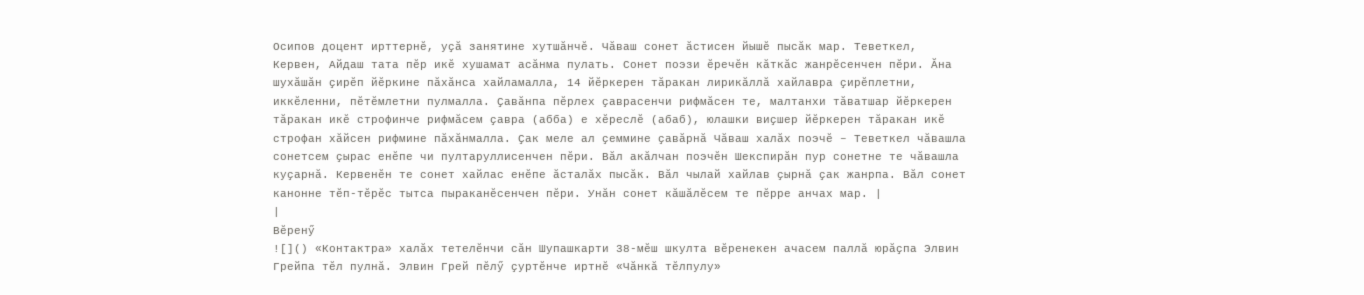Осипов доцент ирттернӗ, уҫӑ занятине хутшӑнчӗ. Чӑваш сонет ӑстисен йышӗ пысӑк мар. Теветкел, Кервен, Айдаш тата пӗр икӗ хушамат асӑнма пулать. Сонет поэзи ӗречӗн кӑткӑс жанрӗсенчен пӗри. Ӑна шухӑшӑн ҫирӗп йӗркине пӑхӑнса хайламалла, 14 йӗркерен тӑракан лирикӑллӑ хайлавра ҫирӗплетни, иккӗленни, пӗтӗмлетни пулмалла. Ҫавӑнпа пӗрлех ҫаврасенчи рифмӑсен те, малтанхи тӑватшар йӗркерен тӑракан икӗ строфинче рифмӑсем ҫавра (абба) е хӗреслӗ (абаб), юлашки виҫшер йӗркерен тӑракан икӗ строфан хӑйсен рифмине пӑхӑнмалла. Ҫак меле ал ҫеммине ҫавӑрнӑ Чӑваш халӑх поэчӗ – Теветкел чӑвашла сонетсем ҫырас енӗпе чи пултаруллисенчен пӗри. Вӑл акӑлчан поэчӗн Шекспирӑн пур сонетне те чӑвашла куҫарнӑ. Кервенӗн те сонет хайлас енӗпе ӑсталӑх пысӑк. Вӑл чылай хайлав ҫырнӑ ҫак жанрпа. Вӑл сонет канонне тӗп-тӗрӗс тытса пыраканӗсенчен пӗри. Унӑн сонет кӑшӑлӗсем те пӗрре анчах мар. |
|
Вӗренӳ
![]() «Контактра» халӑх тетелӗнчи сӑн Шупашкарти 38-мӗш шкулта вӗренекен ачасем паллӑ юрӑҫпа Элвин Грейпа тӗл пулнӑ. Элвин Грей пӗлӳ ҫуртӗнче иртнӗ «Чӑнкӑ тӗлпулу»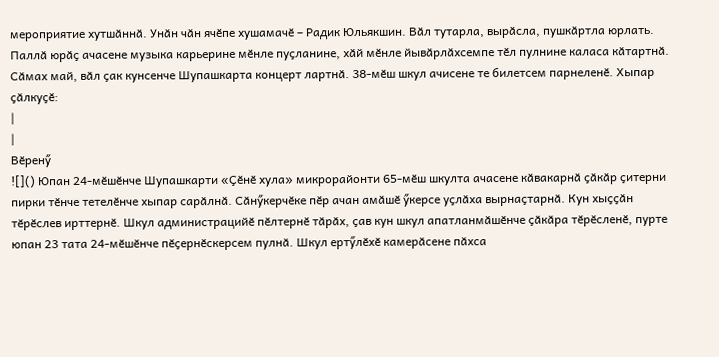мероприятие хутшӑннӑ. Унӑн чӑн ячӗпе хушамачӗ – Радик Юльякшин. Вӑл тутарла, вырӑсла, пушкӑртла юрлать. Паллӑ юрӑҫ ачасене музыка карьерине мӗнле пуҫланине, хӑй мӗнле йывӑрлӑхсемпе тӗл пулнине каласа кӑтартнӑ. Сӑмах май, вӑл ҫак кунсенче Шупашкарта концерт лартнӑ. 38-мӗш шкул ачисене те билетсем парнеленӗ. Хыпар ҫӑлкуҫӗ:
|
|
Вӗренӳ
![]() Юпан 24-мӗшӗнче Шупашкарти «Ҫӗнӗ хула» микрорайонти 65-мӗш шкулта ачасене кӑвакарнӑ ҫӑкӑр ҫитерни пирки тӗнче тетелӗнче хыпар сарӑлнӑ. Сӑнӳкерчӗке пӗр ачан амӑшӗ ӳкерсе уҫлӑха вырнаҫтарнӑ. Кун хыҫҫӑн тӗрӗслев ирттернӗ. Шкул администрацийӗ пӗлтернӗ тӑрӑх, ҫав кун шкул апатланмӑшӗнче ҫӑкӑра тӗрӗсленӗ, пурте юпан 23 тата 24-мӗшӗнче пӗҫернӗскерсем пулнӑ. Шкул ертӳлӗхӗ камерӑсене пӑхса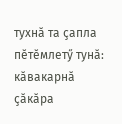тухнӑ та ҫапла пӗтӗмлетӳ тунӑ: кӑвакарнӑ ҫӑкӑра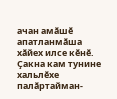ачан амӑшӗ апатланмӑша хӑйех илсе кӗнӗ. Ҫакна кам тунине хальлӗхе палӑртайман-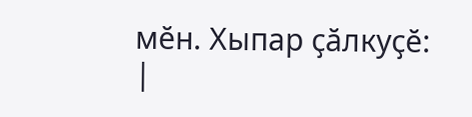мӗн. Хыпар ҫӑлкуҫӗ:
|